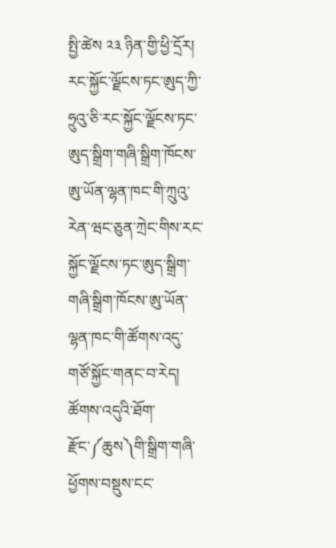སྤྱི་ཚེས ༢༣ ཉིན་གྱི་ཕྱི་དྲོར། རང་སྐྱོང་ལྗོངས་ཏང་ཨུད་ཀྱི་ཧྲུའུ་ཅི་རང་སྐྱོང་ལྗོངས་ཏང་ཨུད་སྒྲིག་གཞི་སྒྲིག་ཁོངས་ཨུ་ཡོན་ལྷན་ཁང་གི་ཀྲུའུ་རེན་ཝང་ཅུན་ཀྲེང་གིས་རང་སྐྱོང་ལྗོངས་ཏང་ཨུད་སྒྲིག་གཞི་སྒྲིག་ཁོངས་ཨུ་ཡོན་ལྷན་ཁང་གི་ཚོགས་འདུ་གཙོ་སྐྱོང་གནང་བ་རེད།
ཚོགས་འདུའི་ཐོག་རྫོང་༼ཆུས༽གི་སྒྲིག་གཞི་ཕྱོགས་བསྡུས་ངང་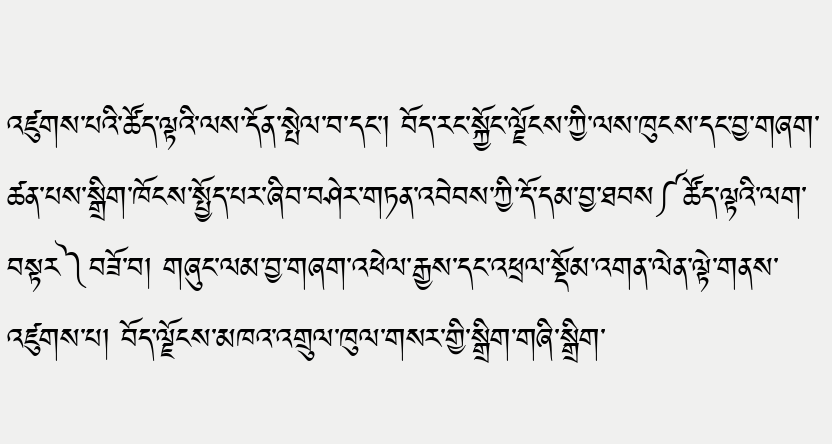འཛུགས་པའི་ཚོད་ལྟའི་ལས་དོན་སྤེལ་བ་དང་། བོད་རང་སྐྱོང་ལྗོངས་ཀྱི་ལས་ཁུངས་དང་བྱ་གཞག་ཚན་པས་སྒྲིག་ཁོངས་སྤྱོད་པར་ཞིབ་བཤེར་གཏན་འབེབས་ཀྱི་དོ་དམ་བྱ་ཐབས༼ཚོད་ལྟའི་ལག་བསྟར༽བཟོ་བ། གཞུང་ལམ་བྱ་གཞག་འཕེལ་རྒྱས་དང་འཕྲལ་སྡོམ་འགན་ལེན་ལྟེ་གནས་འཛུགས་པ། བོད་ལྗོངས་མཁའ་འགྲུལ་ཁུལ་གསར་གྱི་སྒྲིག་གཞི་སྒྲིག་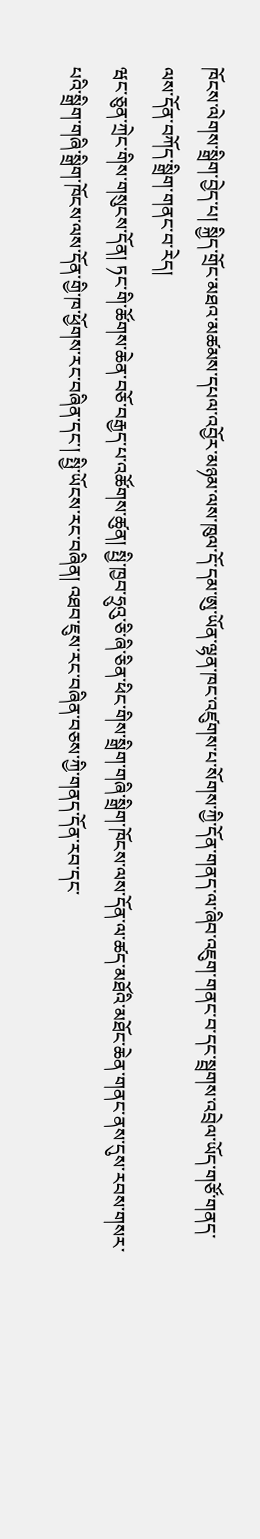ཁོངས་ལེགས་སྒྲིག་བྱེད་པ། སྐྱིད་གྲོང་མཐའ་མཚམས་དཔལ་འབྱོར་མཉམ་ལས་ཁུལ་དོ་དམ་ཨུ་ཡོན་ལྷན་ཁང་འཛུགས་པ་སོགས་ཀྱི་དོན་གནད་ལ་ཞིབ་འཇུག་གནང་བ་དང་སྦྲགས་འབྲེལ་ཡོད་གཙོ་གནད་ལས་དོན་བཀོད་སྒྲིག་གནང་བ་རེད།
ཝང་ཅུན་ཀྲེང་གིས་གསུངས་དོན། ཏང་གི་ཚོགས་ཆེན་བཅོ་བརྒྱད་པ་འཚོགས་ཚུན། སྤྱི་ཁྱབ་ཧྲུའུ་ཅི་ཞི་ཅིན་ཕིང་གིས་སྒྲིག་གཞི་སྒྲིག་ཁོངས་ལས་དོན་ལ་ཚད་མཐོའི་མཐོང་ཆེན་གནང་ནས་དུས་རབས་གསར་པའི་སྒྲིག་གཞི་སྒྲིག་ཁོངས་ལས་དོན་གྱི་ཁ་ཕྱོགས་རང་བཞིན་དང་། སྤྱི་ཡོངས་རང་བཞིན། འཐབ་ཇུས་རང་བཞིན་བཅས་ཀྱི་གནད་དོན་རབ་དང་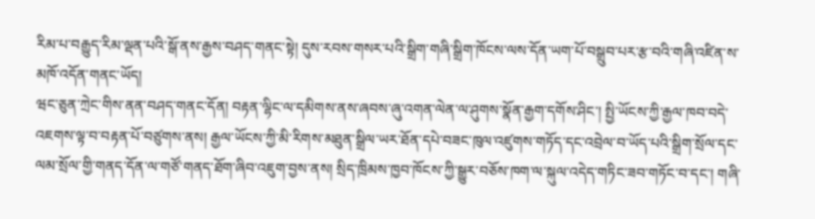རིམ་པ་བརྒྱུད་རིམ་ལྡན་པའི་སྒོ་ནས་རྒྱས་བཤད་གནང་སྟེ། དུས་རབས་གསར་པའི་སྒྲིག་གཞི་སྒྲིག་ཁོངས་ལས་དོན་ཡག་པོ་བསྒྲུབ་པར་རྩ་བའི་གཞི་འཛིན་ས་མཁོ་འདོན་གནང་ཡོད།
ཝང་ཅུན་ཀྲེང་གིས་ནན་བཤད་གནང་དོན། བརྟན་ལྷིང་ལ་དམིགས་ནས་ཞབས་ཞུ་འགན་ལེན་ལ་ཤུགས་སྣོན་རྒྱག་དགོས་ཤིང་། སྤྱི་ཡོངས་ཀྱི་རྒྱལ་ཁབ་བདེ་འཇགས་ལྟ་བ་བརྟན་པོ་བཙུགས་ནས། རྒྱལ་ཡོངས་ཀྱི་མི་རིགས་མཐུན་སྒྲིལ་ཡར་ཐོན་དཔེ་བཟང་ཁུལ་འཛུགས་གཏོད་དང་འབྲེལ་བ་ཡོད་པའི་སྒྲིག་སྲོལ་དང་ལམ་སྲོལ་གྱི་གནད་དོན་ལ་གཙོ་གནད་ཐོག་ཞིབ་འཇུག་བྱས་ནས། སྲིད་ཁྲིམས་ཁྱབ་ཁོངས་ཀྱི་སྒྱུར་བཅོས་ཁག་ལ་སྐུལ་འདེད་གཏིང་ཟབ་གཏོང་བ་དང་། གཞི་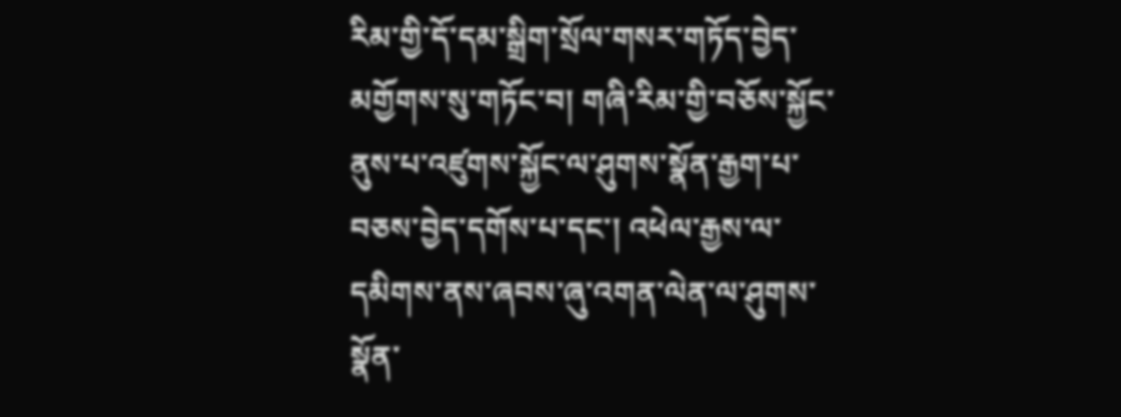རིམ་གྱི་དོ་དམ་སྒྲིག་སྲོལ་གསར་གཏོད་བྱེད་མགྱོགས་སུ་གཏོང་བ། གཞི་རིམ་གྱི་བཅོས་སྐྱོང་ནུས་པ་འཛུགས་སྐྱོང་ལ་ཤུགས་སྣོན་རྒྱག་པ་བཅས་བྱེད་དགོས་པ་དང་། འཕེལ་རྒྱས་ལ་དམིགས་ནས་ཞབས་ཞུ་འགན་ལེན་ལ་ཤུགས་སྣོན་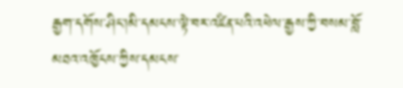རྒྱག་དགོས་ཤིང་།མི་དམངས་ལྟེ་བར་འཛིན་པའི་འཕེལ་རྒྱས་ཀྱི་བསམ་བློ་མཐའ་འཁྱོངས་ཀྱིས་དམངས་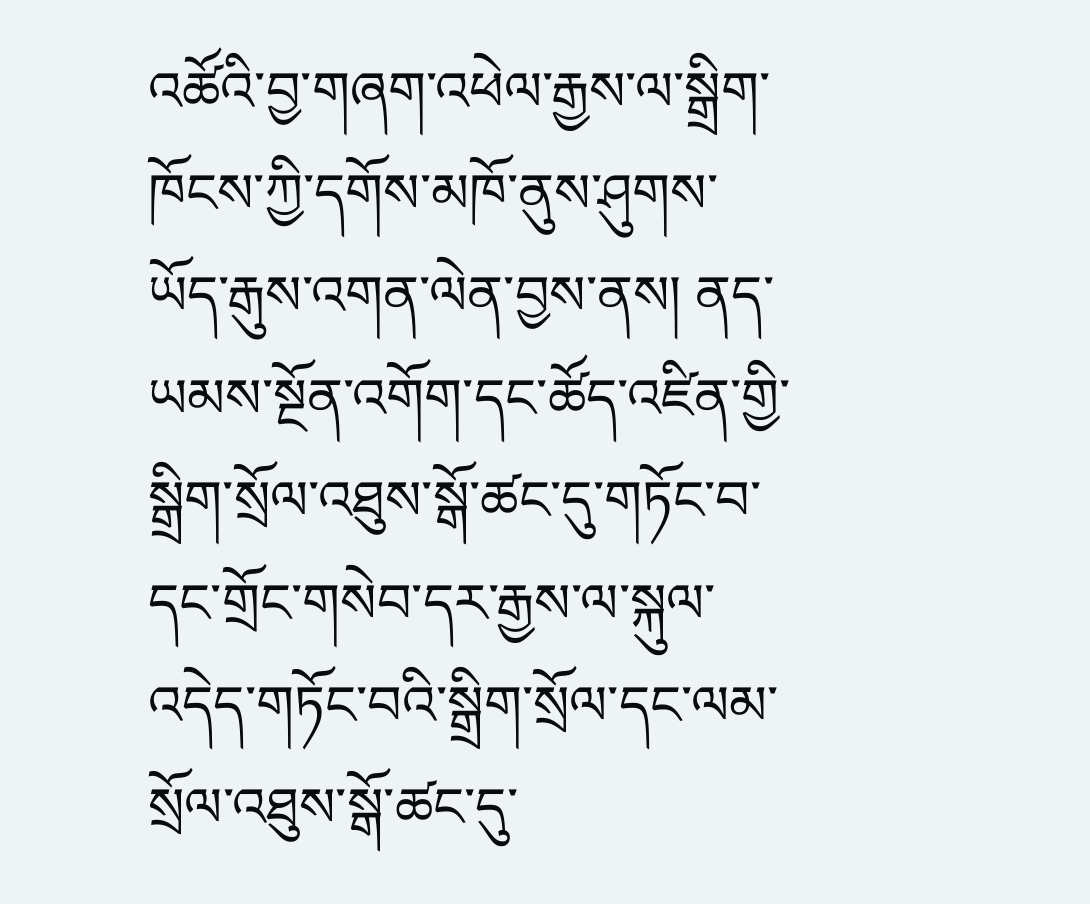འཚོའི་བྱ་གཞག་འཕེལ་རྒྱས་ལ་སྒྲིག་ཁོངས་ཀྱི་དགོས་མཁོ་ནུས་ཤུགས་ཡོད་རྒུས་འགན་ལེན་བྱས་ནས། ནད་ཡམས་སྔོན་འགོག་དང་ཚོད་འཛིན་གྱི་སྒྲིག་སྲོལ་འཐུས་སྒོ་ཚང་དུ་གཏོང་བ་དང་གྲོང་གསེབ་དར་རྒྱས་ལ་སྐུལ་འདེད་གཏོང་བའི་སྒྲིག་སྲོལ་དང་ལམ་སྲོལ་འཐུས་སྒོ་ཚང་དུ་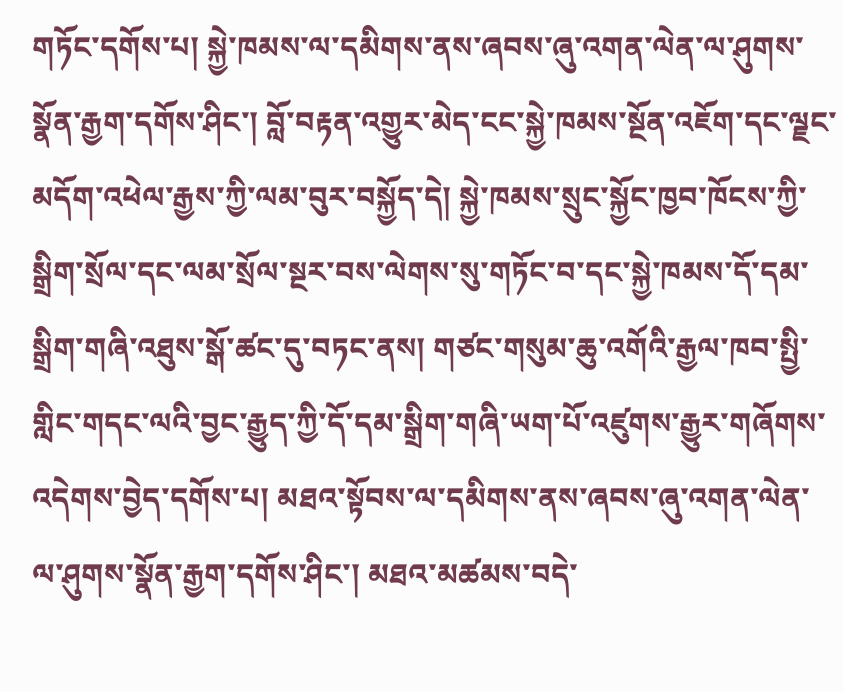གཏོང་དགོས་པ། སྐྱེ་ཁམས་ལ་དམིགས་ནས་ཞབས་ཞུ་འགན་ལེན་ལ་ཤུགས་སྣོན་རྒྱག་དགོས་ཤིང་། བློ་བརྟན་འགྱུར་མེད་ངང་སྐྱེ་ཁམས་སྔོན་འཇོག་དང་ལྗང་མདོག་འཕེལ་རྒྱས་ཀྱི་ལམ་བུར་བསྐྱོད་དེ། སྐྱེ་ཁམས་སྲུང་སྐྱོང་ཁྱབ་ཁོངས་ཀྱི་སྒྲིག་སྲོལ་དང་ལམ་སྲོལ་སྔར་བས་ལེགས་སུ་གཏོང་བ་དང་སྐྱེ་ཁམས་དོ་དམ་སྒྲིག་གཞི་འཐུས་སྒོ་ཚང་དུ་བཏང་ནས། གཙང་གསུམ་ཆུ་འགོའི་རྒྱལ་ཁབ་སྤྱི་གླིང་གདང་ལའི་བྱང་རྒྱུད་ཀྱི་དོ་དམ་སྒྲིག་གཞི་ཡག་པོ་འཛུགས་རྒྱུར་གཞོགས་འདེགས་བྱེད་དགོས་པ། མཐའ་སྟོབས་ལ་དམིགས་ནས་ཞབས་ཞུ་འགན་ལེན་ལ་ཤུགས་སྣོན་རྒྱག་དགོས་ཤིང་། མཐའ་མཚམས་བདེ་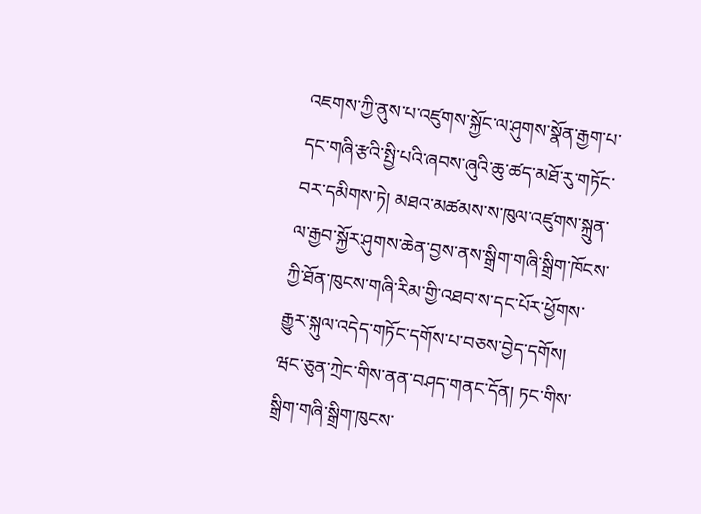འཇགས་ཀྱི་ནུས་པ་འཛུགས་སྐྱོང་ལ་ཤུགས་སྣོན་རྒྱག་པ་དང་གཞི་རྩའི་སྤྱི་པའི་ཞབས་ཞུའི་ཆུ་ཚད་མཐོ་རུ་གཏོང་བར་དམིགས་ཏེ། མཐའ་མཚམས་ས་ཁུལ་འཛུགས་སྐྲུན་ལ་རྒྱབ་སྐྱོར་ཤུགས་ཆེན་བྱས་ནས་སྒྲིག་གཞི་སྒྲིག་ཁོངས་ཀྱི་ཐོན་ཁུངས་གཞི་རིམ་གྱི་འཐབ་ས་དང་པོར་ཕྱོགས་རྒྱུར་སྐུལ་འདེད་གཏོང་དགོས་པ་བཅས་བྱེད་དགོས།
ཝང་ཅུན་ཀྲེང་གིས་ནན་བཤད་གནང་དོན། ཏང་གིས་སྒྲིག་གཞི་སྒྲིག་ཁུངས་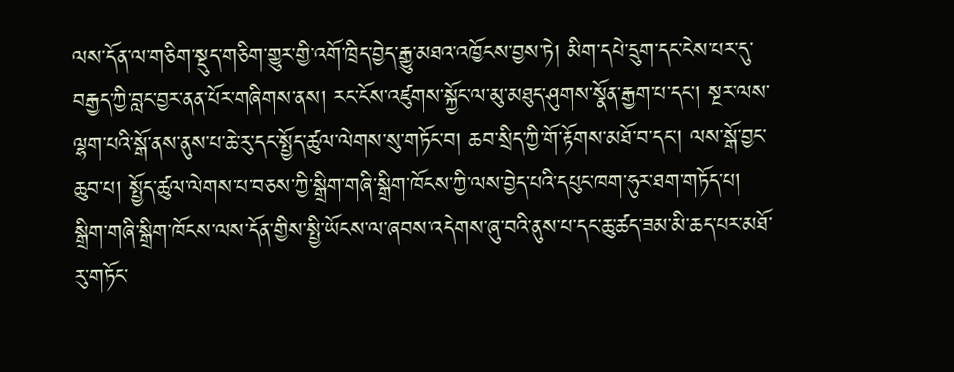ལས་དོན་ལ་གཅིག་སྡུད་གཅིག་གྱུར་གྱི་འགོ་ཁྲིད་བྱེད་རྒྱུ་མཐའ་འཁྱོངས་བྱས་ཏེ། མིག་དཔེ་དྲུག་དང་ངེས་པར་དུ་བརྒྱད་ཀྱི་བླང་བྱར་ནན་པོར་གཞིགས་ནས། རང་ངོས་འཛུགས་སྐྱོང་ལ་མུ་མཐུད་ཤུགས་སྣོན་རྒྱག་པ་དང་། སྔར་ལས་ལྷག་པའི་སྒོ་ནས་ནུས་པ་ཆེ་རུ་དང་སྤྱོད་ཚུལ་ལེགས་སུ་གཏོང་བ། ཆབ་སྲིད་ཀྱི་གོ་རྟོགས་མཐོ་བ་དང་། ལས་སྒོ་བྱང་ཆུབ་པ། སྤྱོད་ཚུལ་ལེགས་པ་བཅས་ཀྱི་སྒྲིག་གཞི་སྒྲིག་ཁོངས་ཀྱི་ལས་བྱེད་པའི་དཔུང་ཁག་ཧུར་ཐག་གཏོད་པ། སྒྲིག་གཞི་སྒྲིག་ཁོངས་ལས་དོན་གྱིས་སྤྱི་ཡོངས་ལ་ཞབས་འདེགས་ཞུ་བའི་ནུས་པ་དང་ཆུ་ཚད་ཟམ་མི་ཆད་པར་མཐོ་རུ་གཏོང་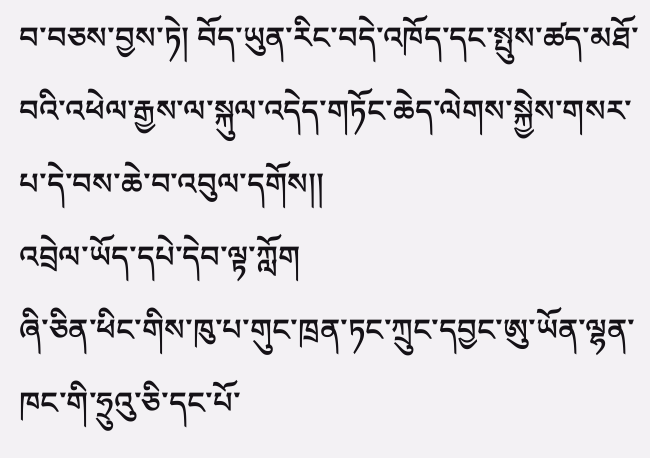བ་བཅས་བྱས་ཏེ། བོད་ཡུན་རིང་བདེ་འཁོད་དང་སྤུས་ཚད་མཐོ་བའི་འཕེལ་རྒྱས་ལ་སྐུལ་འདེད་གཏོང་ཆེད་ལེགས་སྐྱེས་གསར་པ་དེ་བས་ཆེ་བ་འབུལ་དགོས།།
འབྲེལ་ཡོད་དཔེ་དེབ་ལྟ་ཀློག
ཞི་ཅིན་ཕིང་གིས་ཁུ་པ་གུང་ཁྲན་ཏང་ཀྲུང་དབྱང་ཨུ་ཡོན་ལྷན་ཁང་གི་ཧྲུའུ་ཅི་དང་པོ་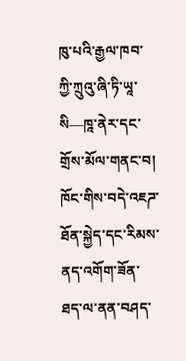ཁུ་པའི་རྒྱལ་ཁབ་ཀྱི་ཀྲུའུ་ཞི་ཏི་ཡཱ་སི—ཁཱ་ནེར་དང་གྲོས་མོལ་གནང་བ། ཁོང་གིས་བདེ་འཇཌ་ཐོན་སྐྱེད་དང་རིམས་ནད་འགོག་ཟོན་ཐད་ལ་ནན་བཤད་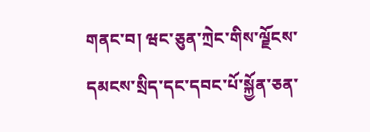གནང་བ། ཝང་ཅུན་ཀྲེང་གིས་ལྗོངས་དམངས་སྲིད་དང་དབང་པོ་སྐྱོན་ཅན་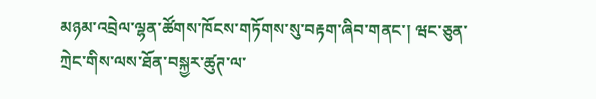མཉམ་འབྲེལ་ལྷན་ཚོགས་ཁོངས་གཏོགས་སུ་བརྟག་ཞིབ་གནང་། ཝང་ཅུན་ཀྲེང་གིས་ལས་ཐོན་བསྐྱར་ཚུཊ་ལ་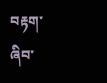བརྟག་ཞིབ་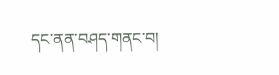དང་ནན་བཤད་གནང་བ།